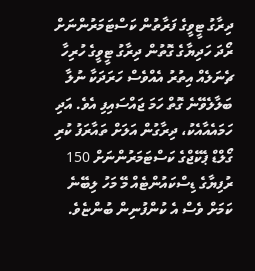ދިރާގު ޓީވީގެ ފަރާތުން ކަސްޓަމަރުންނަށް ރޯދަ ހަދިޔާގެ ގޮތުން ދިރާގު ޓީވީގެ ހުރިހާ ޗެނަލެއް އިތުރު އެއްވެސް ހަރަދަކާ ނުލާ ބަލާލެވޭނެ ގޮތް ހަމަ ޖައްސައިފި އެވެ. އަދި ހަމައެއާއެކު، ދިރާގުން އަލަށް ތައާރަފު ކުރި ގޯލްޑް ޕެކޭޖްގެ ކަސްޓަމަރުންނަށް 150 ރުފިޔާގެ ޑިސްކައުންޓެއް މޭ މަހު ލިބޭނެ ކަމަށް ވެސް އެ ކުންފުނިން ބުންޏެވެ.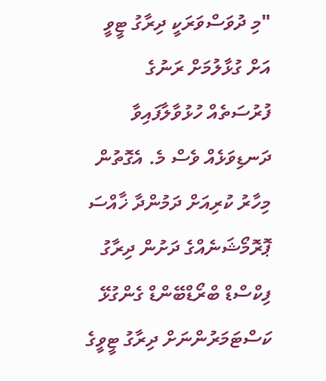"މި ދުވަސްވަރަކީ ދިރާގު ޓީވީ އަށް ގުޅާލުމަށް ރަނުގެ ފުރުސަތެއް ހުޅުވާލާފައިވާ ދަނޑިވަޅެއް ވެސް މެ. އެގޮތުން މިހާރު ކުރިއަށް ދަމުންދާ ޚާއްސަ ޕޮރޮމޯޝަނެއްގެ ދަށުން ދިރާގު ފިކްސްޑް ބްރޯޑްބޭންޑް ގެންގުޅޭ ކަސްޓަމަރުންނަށް ދިރާގު ޓީވީގެ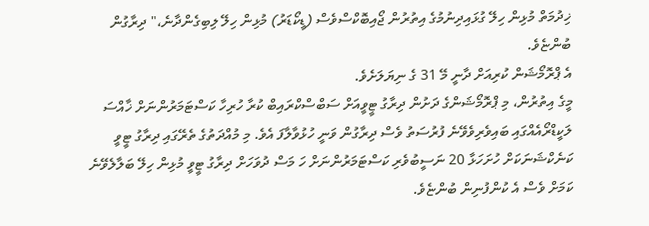ޚިދުމަތް މުޅިން ހިލޭ ގުޅައިދިނުމުގެ އިތުރުން ޖޯއިބޮކްސްވެސް (ޑީކޯޑަރު) މުޅިން ހިލޭ ލިބިގެންދާނެ،" ދިރާގުން ބުންޏެވެ.
އެ ޕްރޮމޯޝަން ކުރިއަށް ދާނީ މޭ 31 ގެ ނިޔަލަށެވެ.
މީގެ އިތުރުން، މި ޕްރޮމޯޝަންގެ ދަށުން ދިރާގު ޓީވީއަށް ސަބްސްކްރައިބް ކުރާ ހުރިހާ ކަސްޓަމަރުންނަށް ޚާއްސަ ލަކީޑްރޯއެއްގައި ބައިވެރިވެވޭނެ ފުރުސަތު ވެސް ދިރާގުން ވަނީ ހުޅުވާލާފަ އެވެ. މި މުއްދަތުގެ ތެރޭގައި ދިރާގު ޓީވީ ކަނެކްޝަނަކަށް ހުށަހަޅާ 20 ނަސީބުވެރި ކަސްޓަމަރުންނަށް ހަ މަސް ދުވަހަށް ދިރާގު ޓީވީ މުޅިން ހިލޭ ބަލާލެވޭނެ ކަމަށް ވެސް އެ ކުންފުނިން ބުންޏެވެ.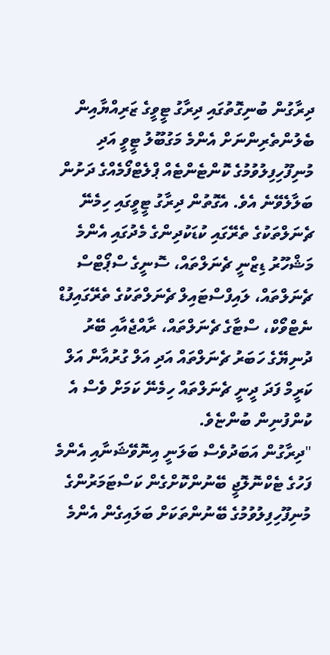ދިރާގުން ބުނިގޮތުގައި ދިރާގު ޓީވީގެ ޒަރިއްޔާއިން ބެލުންތެރިންނަށް އެންމެ މަގުބޫލު ޓީވީ އަދި މުނިފޫހިފިލުވުމުގެ ކޮންޓެންޓެއް ޕްލެޓްފޯމެއްގެ ދަށުން ބަލާލެވޭނެ އެވެ. އެގޮތުން ދިރާގު ޓީވީގައި ހިމެނޭ ޗެނަލްތަކުގެ ތެރޭގައި ކުޑަކުދިންގެ މެދުގައި އެންމެ މަޝްހޫރު ޑިޒްނީ ޗެނަލްތައް، ސޮނީގެ ސްޕޯޓްސް ޗެނަލްތައް، ލައިފްސްޓައިލް ޗެނަލްތަކުގެ ތެރޭގައިފުޑް ނެޓްވޯކް، ސްޓާގެ ޗެނަލްތައް، ރާއްޖެއާއި ބޭރު ދުނިޔޭގެ ހަބަރު ޗެނަލްތައް އަދި އަލް ގުރުއާން އަލް ކަރީމް ފަދަ ދީނީ ޗެނަލްތައް ހިމެނޭ ކަމަށް ވެސް އެ ކުންފުނިން ބުންޏެވެ.
"ދިރާގުން އަބަދުވެސް ބަލަނީ އިނޮވޭޝަނާއި އެންމެ ފަހުގެ ޓެކްނޮލޮޖީ ބޭނުންކޮށްގެން ކަސްޓަމަރުންގެ މުނިފޫހިފިލުވުމުގެ ބޭނުންތަކަށް ބަލައިގެން އެންމެ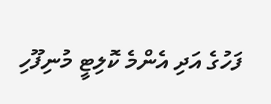ފަހުގެ އަދި އެންމެ ކޮލިޓީ މުނިފޫހި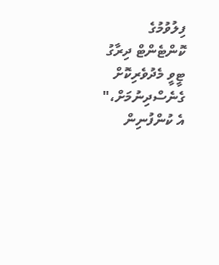ފިލުވުމުގެ ކޮންޓެންޓް ދިރާގު ޓީވީ މެދުވެރިކޮށް ގެނެސްދިނުމަށް،" އެ ކުންފުނިން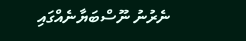ނެރުނު ނޫސްބަޔާނެއްގައި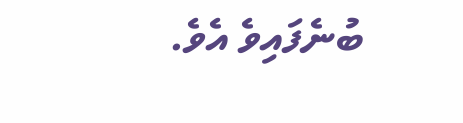ބުނެފައިވެ އެވެ.